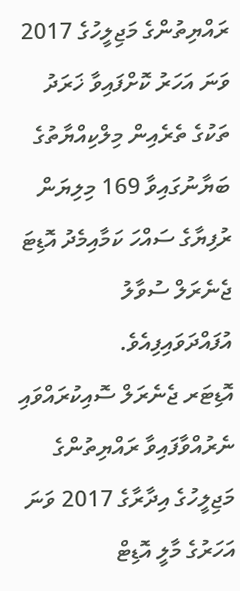ރައްޔިތުންގެ މަޖިލީހުގެ 2017 ވަނަ އަހަރު ކޮށްފައިވާ ޚަރަދު ތަކުގެ ތެރެއިން މިލްކިއްޔާތުގެ ބަޔާނުގައިވާ 169 މިލިޔަން ރުފިޔާގެ ސައްހަ ކަމާއިމެދު އޮޑިޓަ ޖެނެރަލް ސުވާލު އުފައްދަވައިފިއެވެ.
އޮޑިޓަރ ޖެނެރަލް ސޮއިކުރައްވައި ނެރުއްވާފައިވާ ރައްޔިތުންގެ މަޖިލީހުގެ އިދާރާގެ 2017 ވަނަ އަހަރުގެ މާލީ އޮޑިޓް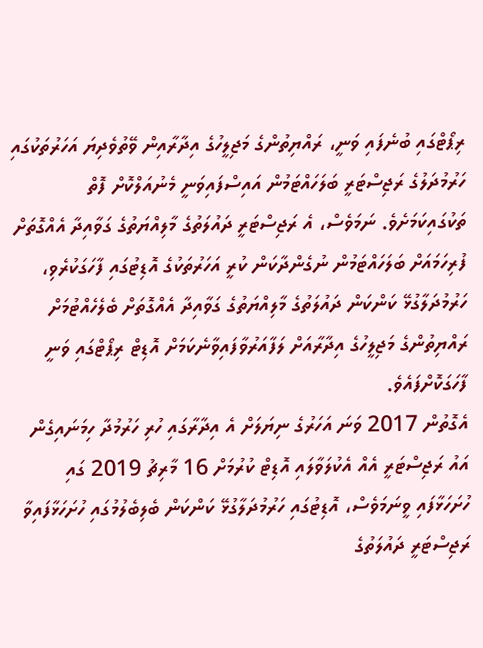ރިޕޯޓްގައި ބުނެފައި ވަނީ، ރައްޔިތުންގެ މަޖިލީހުގެ އިދާރާއިން ވޭތުވެދިޔަ އަހަރުތަކުގައި ހަރުމުދަލުގެ ރަޖިސްޓަރީ ބަލަހައްޓަމުން އައިސްފައިވަނީ މެނުއަލްކޮށް ފޮތް ތަކުގައިކަމަށެވެ. ނަމަވެސް، އެ ރަޖިސްޓަރީ ދައުލަތުގެ މާލިއްޔަތުގެ ގަވާއިދާ އެއްގޮތަށް ފުރިހަމައަށް ބަލަހައްޓަމުން ނުގެންދާކަން ކުރީ އަހަރުތަކުގެ އޮޑިޓުގައި ފާހަގަކުރެވި، ހަރުމުދަލާގުޅޭ ކަންކަން ދައުލަތުގެ މާލިއްޔަތުގެ ގަވާއިދާ އެއްގޮތަށް ބެލެހެއްޓުމަށް ރައްޔިތުންގެ މަޖިލީހުގެ އިދާރާއަށް ލަފާއަރުވާފައިވާނެކަމަށް އޮޑިޓް ރިޕޯޓްގައި ވަނީ ފާހަގަކޮށްފައެވެ.
އެގޮތުން 2017 ވަނަ އަހަރުގެ ނިޔަލަށް އެ އިދާރާގައި ހުރި ހަރުމުދާ ހިމަނައިގެން އައު ރަޖިސްޓަރީ އެއް އެކުލަވާލައި އޮޑިޓް ކުރުމަށް 16 މާރިޗު 2019 ގައި ހުށަހަޅާފައި ވީނަމަވެސް، އޮޑިޓުގައި ހަރުމުދަލާގުޅޭ ކަންކަން ބެލިބެލުމުގައި ހުށަހަޅާފައިވާ ރަޖިސްޓަރީ ދައުލަތުގެ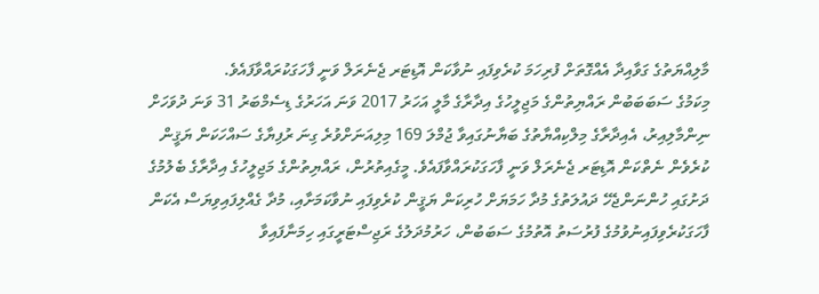މާލިއްޔަތުގެ ގަވާއިދާ އެއްގޮތަށް ފުރިހަމަ ކުރެވިފައި ނުވާކަން އޮޑިޓަރ ޖެނެރަލް ވަނީ ފާހަގަކުރައްވާފައެވެ.
މިކަމުގެ ސަބަބަބުން ރައްޔިތުންގެ މަޖިލީހުގެ އިދާރާގެ މާލީ އަހަރު 2017 ވަނަ އަހަރުގެ ޑިސެމްބަރު 31 ވަނަ ދުވަހަށް ނިންމާލިއިރު، އެއިދާރާގެ މިލްކިއްޔާތުގެ ބަޔާނުގައިވާ ޖުމްލަ 169 މިލިއަނަށްވުރެ ގިނަ ރުފިޔާގެ ސައްހަކަން ޔަޤީން ކުރެވެން ނެތްކަން އޮޑިޓަރ ޖެނެރަލް ވަނީ ފާހަގަކުރައްވާފައެވެ. މީގެއިތުރުން، ރައްޔިތުންގެ މަޖިލީހުގެ އިދާރާގެ ބެލުމުގެ ދަށުގައި ހުންނަންޖެހޭ ދައުލަތުގެ މުދާ ހަމަޔަށް ހުރިކަން ޔަޤީން ކުރެވިފައި ނުވާކަމަށާއި، މުދާ ގެއްލިފައިވިޔަސް އެކަން ފާހަގަކުރެވިފައިނުވުމުގެ ފުރުސަތު އޮތުމުގެ ސަބަބުން، ހަރުމުދަލުގެ ރަޖިސްޓަރީގައި ހިމަނާފައިވާ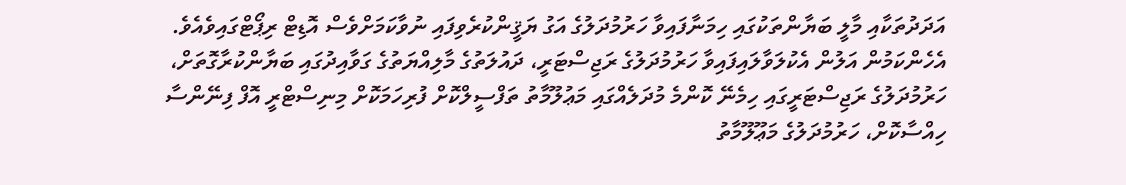އަދަދުތަކާއި މާލީ ބަޔާންތަކުގައި ހިމަނާފައިވާ ހަރުމުދަލުގެ އަގު ޔަޤީންކުރެވިފައި ނުވާކަމަށްވެސް އޮޑިޓް ރިޕޯޓްގައިވެއެވެ.
އެހެންކަމުން އަލުން އެކުލަވާލައިފައިވާ ހަރުމުދަލުގެ ރަޖިސްޓަރީ، ދައުލަތުގެ މާލިއްޔަތުގެ ގަވާއިދުގައި ބަޔާންކުރާގޮތަށް، ހަރުމުދަލުގެ ރަޖިސްޓަރީގައި ހިމެނޭ ކޮންމެ މުދަލެއްގައި މަޢުލޫމާތު ތަފްސީލްކޮށް ފުރިހަމަކޮށް މިނިސްޓްރީ އޮފް ފިނޭންސާ ހިއްސާކޮށް، ހަރުމުދަލުގެ މަޢޫލޫމާތު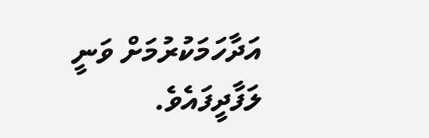އަދާހަމަކުރުމަށް ވަނީ ލަފާދީފައެވެ.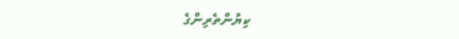ކިޔުންތެރިންގެ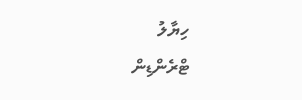ހިޔާލު
ޓްރެންޑިން